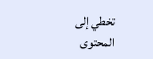تخطي إلى المحتوى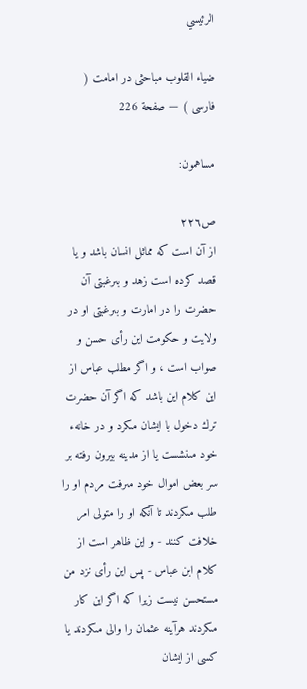الرئيسي

ضياء القلوب مباحثى در امامت ( فارسی ) — صفحة 226

مساهمون:

ص٢٢٦
از آن است كه مماثل انسان باشد و يا قصد كرده است زهد و بىرغبتى آن حضرت را در امارت و بىرغبتى او در ولايت و حكومت اين رأى حسن و صواب است ، و اگر مطلب عباس از اين كلام اين باشد كه اگر آن حضرت ترك دخول با ايشان مىكرد و در خانهء خود مىنشست يا از مدينه بيرون رفته بر سر بعض اموال خود مىرفت مردم او را طلب مىكردند تا آنكه او را متولى امر خلافت كنند - و اين ظاهر است از كلام ابن عباس - پس اين رأى نزد من مستحسن نيست زيرا كه اگر اين كار مىكردند هرآينه عثمان را والى مىكردند يا كسى از ايشان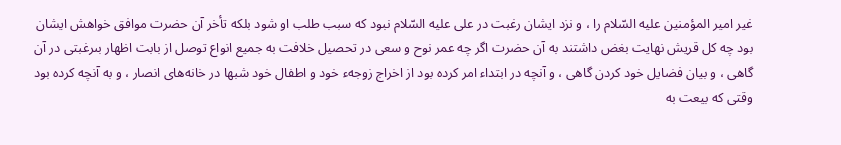غير امير المؤمنين عليه السّلام را ، و نزد ايشان رغبت در على عليه السّلام نبود كه سبب طلب او شود بلكه تأخر آن حضرت موافق خواهش ايشان بود چه كل قريش نهايت بغض داشتند به آن حضرت اگر چه عمر نوح و سعى در تحصيل خلافت به جميع انواع توصل از بابت اظهار بىرغبتى در آن گاهى ، و بيان فضايل خود كردن گاهى ، و آنچه در ابتداء امر كرده بود از اخراج زوجهء خود و اطفال خود شبها در خانه‌هاى انصار ، و به آنچه كرده بود وقتى كه بيعت به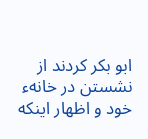ابو بكر كردند از نشستن در خانهء خود و اظهار اينكه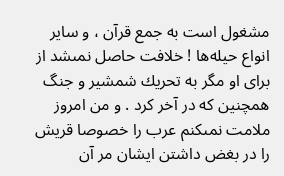مشغول است به جمع قرآن ، و ساير انواع حيله‌ها ! خلافت حاصل نمىشد از براى او مگر به تحريك شمشير و جنگ همچنين كه در آخر كرد . و من امروز ملامت نمىكنم عرب را خصوصا قريش را در بغض داشتن ايشان مر آن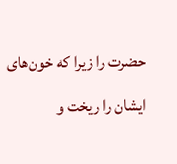حضرت را زيرا كه خون‌هاى ايشان را ريخت و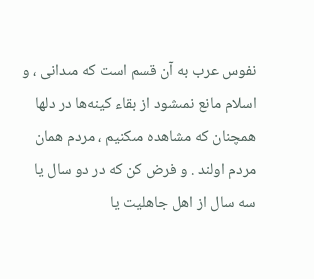نفوس عرب به آن قسم است كه مىدانى ، و اسلام مانع نمىشود از بقاء كينه‌ها در دلها همچنان كه مشاهده مىكنيم ، مردم همان مردم اولند . و فرض كن كه در دو سال يا سه سال از اهل جاهليت يا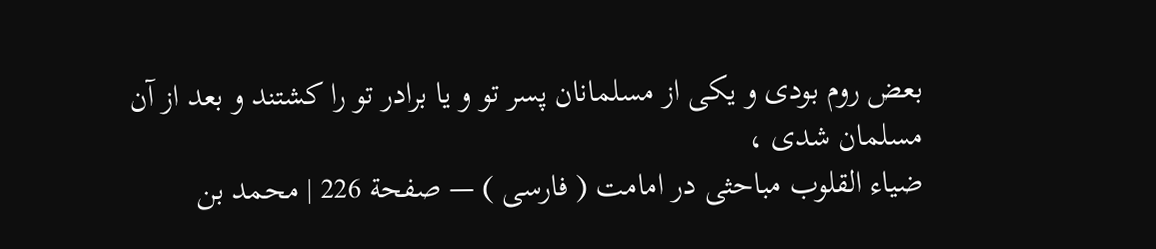بعض روم بودى و يكى از مسلمانان پسر تو و يا برادر تو را كشتند و بعد از آن مسلمان شدى ،
ضياء القلوب مباحثى در امامت ( فارسی ) — صفحة 226 | محمد بن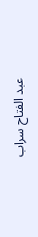عبد الفتاح سراب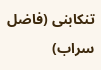تنكابنى (فاضل سراب)